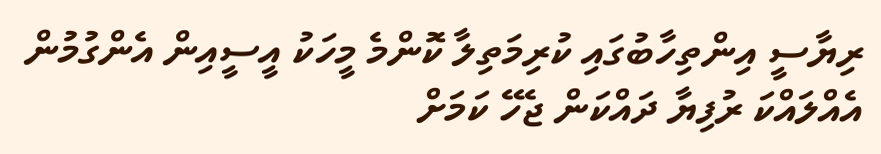ރިޔާސީ އިންތިހާބުގައި ކުރިމަތިލާ ކޮންމެ މީހަކު އީސީއިން އެންގުމުން އެއްލައްކަ ރުފިޔާ ދައްކަން ޖެހޭ ކަމަށް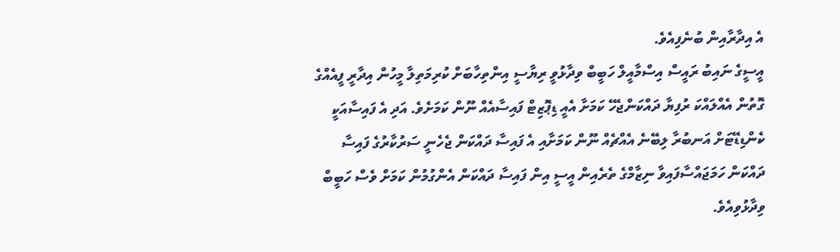އެ އިދާރާއިން ބުނެފިއެވެ.
އީސީގެ ނައިބު ރައީސް އިސްމާއީލް ހަބީބް ވިދާޅުވީ ރިޔާސީ އިންތިހާބަށް ކުރިމަތިލާ މީހުން އިދާރީ ފީއެއްގެ ގޮތުން އެއްލައްކަ ރުފިޔާ ދައްކަންޖެހޭ ކަމަށާ އެއީ ޑިޕޮޒިޓް ފައިސާއެއް ނޫން ކަމަށެވެ. އަދި އެ ފައިސާއަކީ ކެންޑިޑޭޓަށް އަނބުރާ ލިބޭނެ އެއްޗެއް ނޫން ކަމަށާއި އެ ފައިސާ ދައްކަން ޖެހެނީ ސަރުކާރުގެ ފައިސާ ދައްކަން ހަމަޖައްސާފައިވާ ނިޒާމްގެ ތެރެއިން އީސީ އިން ފައިސާ ދައްކަން އެންގުމުން ކަމަށް ވެސް ހަބީބް ވިދާޅުވިއެވެ.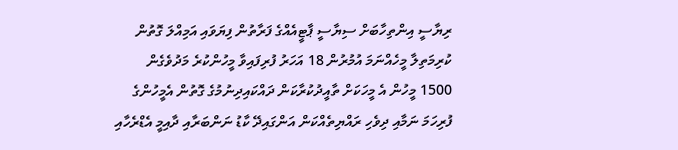ރިޔާސީ އިންތިހާބަށް ސިޔާސީ ޕާޓީއެއްގެ ފަރާތުން ފިޔަވައި އަމިއްލަ ގޮތުން ކުރިމަތިލާ މީހެއްނަމަ އުމުރުން 18 އަހަރު ފުރިފައިވާ މީހުންކުރެ މަދުވެގެން 1500 މީހުން އެ މީހަކަށް ތާއީދުކުރާކަން ދައްކައިދިނުމުގެ ގޮތުން އެމީހުންގެ ފުރިހަމަ ނަމާއި ދިވެހި ރައްޔިތެއްކަން އަންގައިދޭ ކާޑު ނަންބަރާއި ދާއިމީ އެޑްރެހާއި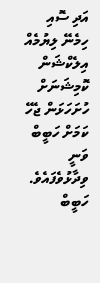އަދި ސޮއި ހިމެނޭ ލިޔުމެއް އިލެކްޝަން ކޮމިޝަނަށް ހުށަހަޅަން ޖެހޭ ކަމަށް ހަބީބް ވަނީ ވިދާޅުވެފައެވެ.
ހަބީބް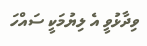ވިދާޅުވީ އެ ލިޔުމަކީ ސައްހަ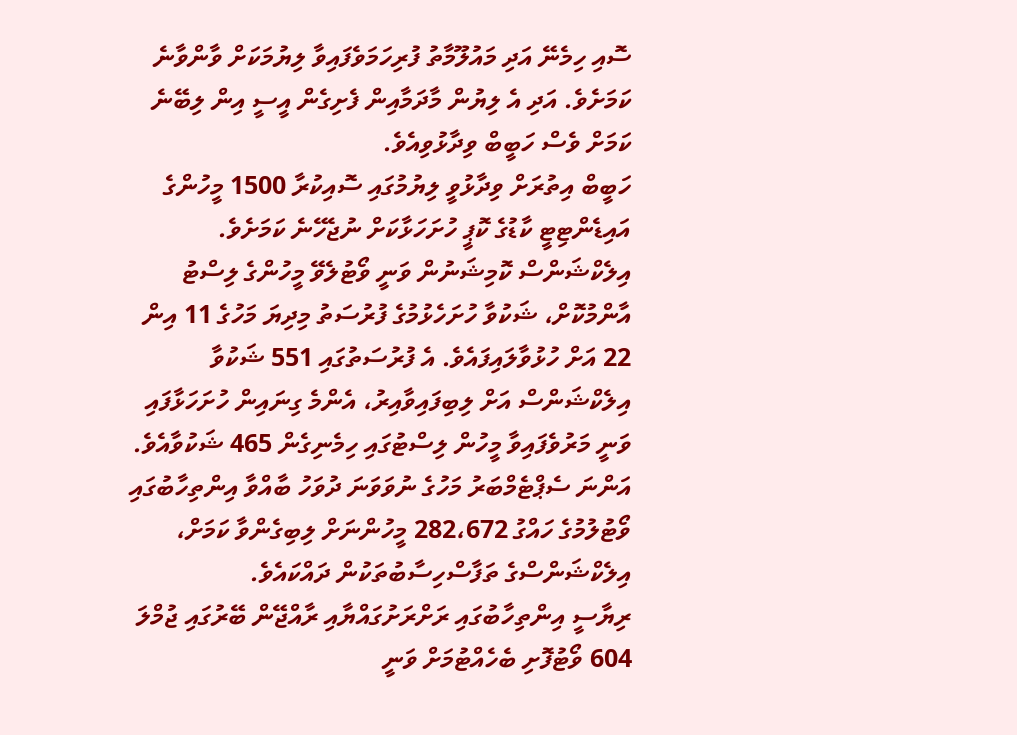ސޮއި ހިމެނޭ އަދި މައުލޫމާތު ފުރިހަމަވެފައިވާ ލިޔުމަކަށް ވާންވާނެ ކަމަށެވެ. އަދި އެ ލިޔުން މާދަމާއިން ފެށިގެން އީސީ އިން ލިބޭނެ ކަމަށް ވެސް ހަބީބް ވިދާޅުވިއެވެ.
ހަބީބް އިތުރަށް ވިދާޅުވީ ލިޔުމުގައި ސޮއިކުރާ 1500 މީހުންގެ އައިޑެންޓިޓީ ކާޑުގެ ކޮޕީ ހުށަހަޅާކަށް ނުޖެހޭނެ ކަމަށެވެ.
އިލެކްޝަންސް ކޮމިޝަނުން ވަނީ ވޯޓުލެވޭ މީހުންގެ ލިސްޓު އާންމުކޮށް، ޝަކުވާ ހުށަހެޅުމުގެ ފުރުސަތު މިދިޔަ މަހުގެ 11 އިން 22 އަށް ހުޅުވާލައިފައެވެ. އެ ފުރުސަތުގައި 551 ޝަކުވާ އިލެކްޝަންސް އަށް ލިބިފައިވާއިރު، އެންމެ ގިނައިން ހުށަހަޅާފައި ވަނީ މަރުވެފައިވާ މީހުން ލިސްޓުގައި ހިމެނިގެން 465 ޝަކުވާއެވެ.
އަންނަ ސެޕްޓެމްބަރު މަހުގެ ނުވަވަނަ ދުވަހު ބާއްވާ އިންތިހާބުގައި ވޯޓުލުމުގެ ހައްގު 282،672 މީހުންނަށް ލިބިގެންވާ ކަމަށް، އިލެކްޝަންސްގެ ތަފާސްހިސާބުތަކުން ދައްކައެވެ.
ރިޔާސީ އިންތިހާބުގައި ރަށްރަށުގައްޔާއި ރާއްޖޭން ބޭރުގައި ޖުމްލަ 604 ވޯޓުފޮށި ބެހެއްޓުމަށް ވަނީ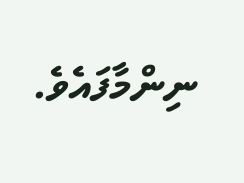ނިންމާފައެވެ.